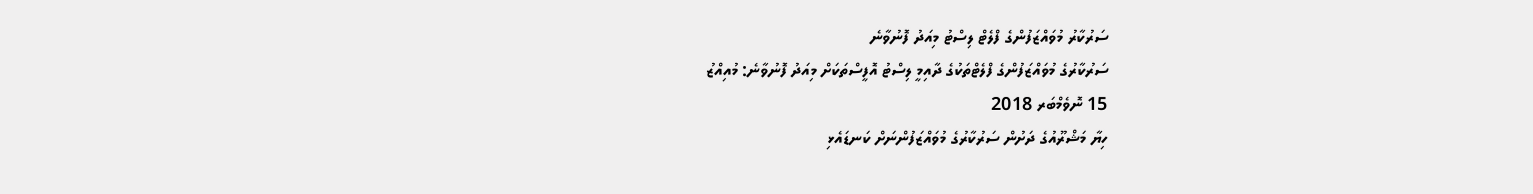ސަރުކާރު މުވައްޒަފުންގެ ފްލެޓް ލިސްޓު މިއަދު ފޮނުވާނެ
ސަރުކާރުގެ މުވައްޒަފުންގެ ފްލެޓްތަކުގެ ދާއިމީ ލިސްޓު އޮފީސްތަކަށް މިއަދު ފޮނުވާނެ: މުއިއްޒު
15 ނޮވެމްބަރ 2018
ހިޔާ މަޝްރޫއުގެ ދަށުން ސަރުކާރުގެ މުވައްޒަފުންނަށް ކަނޑައެޅި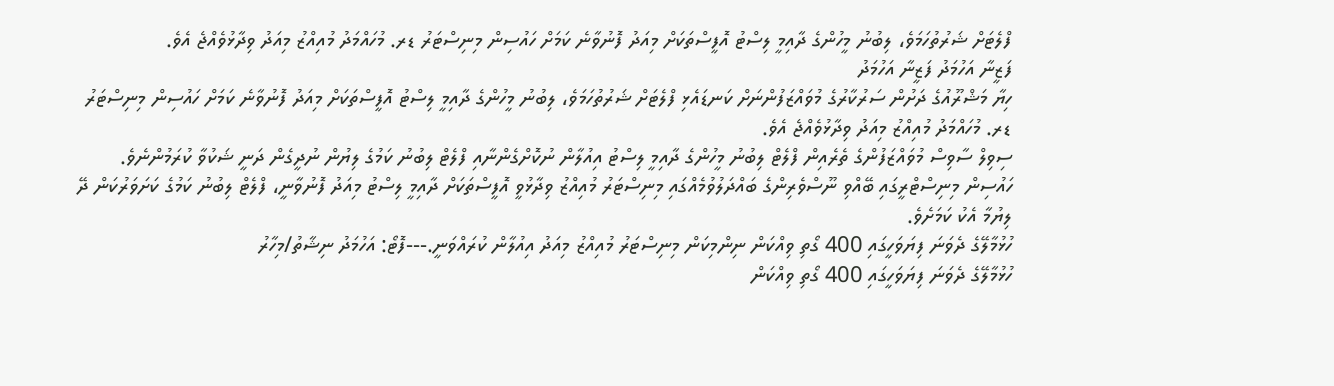ފްލެޓަށް ޝަރުތުހަމަވެ، ލިބުނު މީހުންގެ ދާއިމީ ލިސްޓު އޮފީސްތަކަށް މިއަދު ފޮނުވާނެ ކަމަށް ހައުސިން މިނިސްޓަރު ޑރ. މުހައްމަދު މުއިއްޒު މިއަދު ވިދާޅުވެއްޖެ އެވެ.
ފަޒީނާ އަހުމަދު ފަޒީނާ އަހުމަދު
ހިޔާ މަޝްރޫއުގެ ދަށުން ސަރުކާރުގެ މުވައްޒަފުންނަށް ކަނޑައެޅި ފްލެޓަށް ޝަރުތުހަމަވެ، ލިބުނު މީހުންގެ ދާއިމީ ލިސްޓު އޮފީސްތަކަށް މިއަދު ފޮނުވާނެ ކަމަށް ހައުސިން މިނިސްޓަރު ޑރ. މުހައްމަދު މުއިއްޒު މިއަދު ވިދާޅުވެއްޖެ އެވެ.
ސިވިލް ސާވިސް މުވައްޒަފުންގެ ތެރެއިން ފްލެޓް ލިބުނު މީހުންގެ ދާއިމީ ލިސްޓު އިއުލާން ނުކޮށްގެންނާއި ފްލެޓް ލިބުނު ކަމުގެ ލިޔުން ނުދީގެން ދަނީ ޝަކުވާ ކުރަމުންނެވެ.
ހައުސިން މިނިސްޓްރީގައި ބޭއްވި ނޫސްވެރިންގެ ބައްދަލުވުމެއްގައި މިނިސްޓަރު މުއިއްޒު ވިދާޅުވީ އޮފީސްތަކަށް ދާއިމީ ލިސްޓު މިއަދު ފޮނުވާނީ، ފްލެޓް ލިބުނު ކަމުގެ ކަށަވަރުކަން ދޭ ލިޔުމާ އެކު ކަމަށެވެ.
ހުޅުމާލޭގެ ދެވަނަ ފިޔަވަހީގައި 400 ގޯތި ވިއްކަން ނިންމިކަން މިނިސްޓަރު މުއިއްޒު މިއަދު އިއުލާން ކުރައްވަނީ.---ފޮޓޯ: އަހުމަދު ނިޝާތު/މިހާރު
ހުޅުމާލޭގެ ދެވަނަ ފިޔަވަހީގައި 400 ގޯތި ވިއްކަން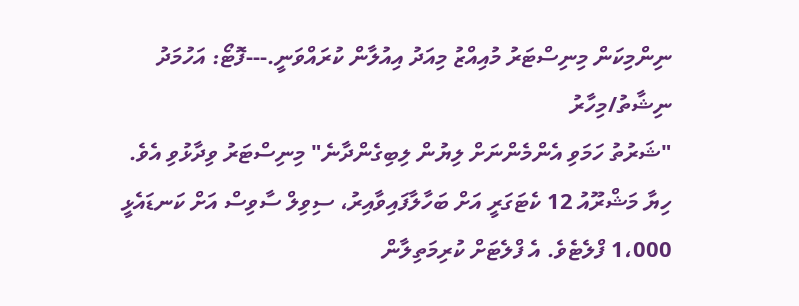ނިންމިކަން މިނިސްޓަރު މުއިއްޒު މިއަދު އިއުލާން ކުރައްވަނީ.---ފޮޓޯ: އަހުމަދު ނިޝާތު/މިހާރު
"ޝަރުތު ހަމަވި އެންމެންނަށް ލިޔުން ލިބިގެންދާނެ" މިނިސްޓަރު ވިދާޅުވި އެވެ.
ހިޔާ މަޝްރޫއު 12 ކެޓަގަރީ އަށް ބަހާލާފައިވާއިރު، ސިވިލް ސާވިސް އަށް ކަނޑައެޅީ 1،000 ފްލެޓެވެ. އެ ފްލެޓަށް ކުރިމަތިލާން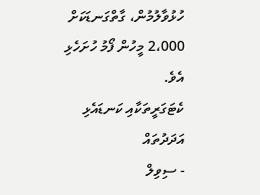ހުޅުވާލުމުން، ގާތްގަނޑަކަށް 2،000 މީހުން ފޯމު ހުށަހެޅި އެވެ.
ކެޓަގަރީތަކާއި ކަނޑައެޅި އަދަދުތައް
- ސިވިލް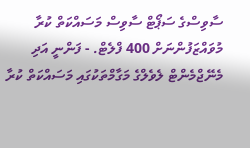ސާވިސްގެ ސަޕޯޓް ސާވިސް މަސައްކަތް ކުރާ މުވައްޒަފުންނަށް 400 ފްލެޓް. - ފަންނީ އަދި މެނޭޖްމެންޓް ލެވެލްގެ މަގާމްތަކުގައި މަސައްކަތް ކުރާ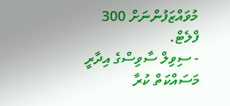މުވައްޒަފުންނަށް 300 ފްލެޓް.
- ސިވިލް ސާވިސްގެ އިދާރީ މަސައްކަތް ކުރާ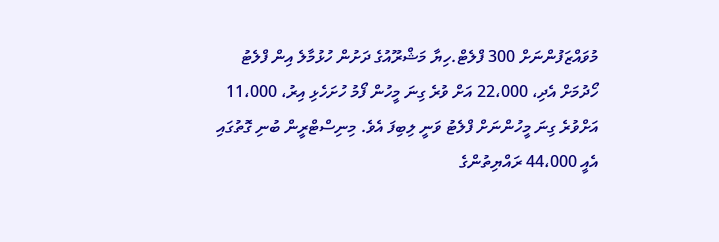މުވައްޒަފުންނަށް 300 ފްލެޓް.ހިޔާ މަޝްރޫއުގެ ދަށުން ހުޅުމާލެ އިން ފްލެޓު ހޯދުމަށް އެދި، 22،000 އަށް ވުރެ ގިނަ މީހުން ފޯމު ހުށަހެޅި އިރު، 11،000 އަށްވުރެ ގިނަ މީހުންނަށް ފްލެޓު ވަނީ ލިބިފަ އެވެ. މިނިސްޓްރީން ބުނި ގޮތުގައި އެއީ 44،000 ރައްޔިތުންގެ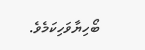ބޯހިޔާވަހިކަމެވެ.